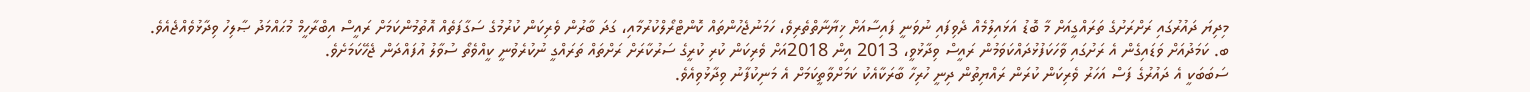މިދިޔަ ދައުރުގައި ރަށްރަށުގެ ތަރައްގީއަށް މާ ބޮޑު އަޅައިލުމެއް ދެވިފައި ނުވަނީ ފައިސާއަށް ޚިޔާނާތްތެރިވެ، ހަމަނުޖެހުންތައް ކޮންޓްރޯލްކުރުމާއި، ގަދަ ބާރުން ވެރިކަން ކުރުމުގެ ސަގާފަތެއް އޮތުމުންކަމަށް ރައީސް އިބްރާހީމް މުޙައްމަދު ޞާލިހު ވިދާޅުވެއްޖެއެވެ.
ބ. ކަމަދުއަށް ވަޑައިގެން އެ ރަށުގައި ވާހަކަފުޅުދައްކަވަމުން ރައީސް ވިދާޅުވީ، 2013 އިން 2018އަށް ވެރިކަން ކުރި ކުރީގެ ސަރުކާރަށް ރަށްތައް ތަރައްގީ ނުކުރެވުނީ ކީއްވެތޯ ސުވާލު އުފައްދަން ޖެހޭކަމަށެވެ.
ސަބަބަކީ އެ ދައުރުގެ ފަސް އަހަރު ވެރިކަން ކުރަން ރައްޔިތުން ދިނީ ހުރިހާ ބާރަކާއެކު ކަމަށްވާތީކަމަށް އެ މަނިކުފާނު ވިދާޅުވިއެވެ.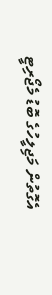އެގޮތުން މަޖިލީހުގެ ބޮޑު މެޖޯރިޓީ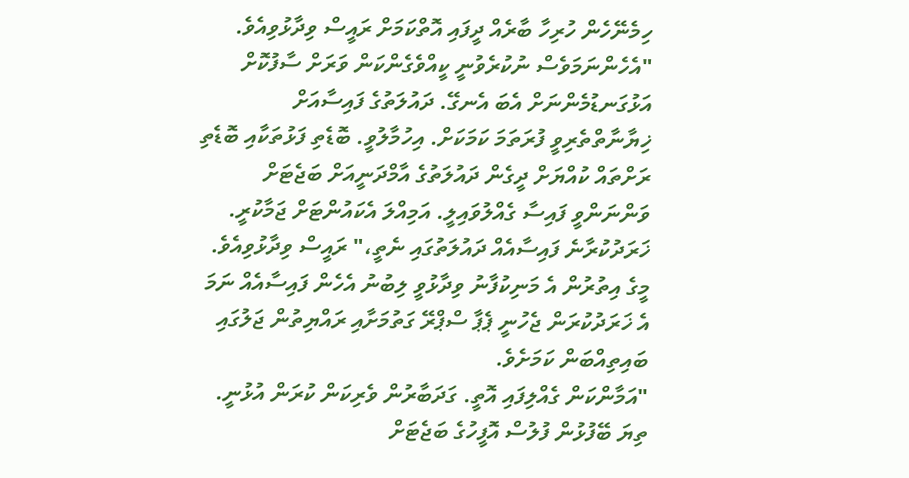ހިމެނޭހެން ހުރިހާ ބާރެއް ދީފައި އޮތްކަމަށް ރައީސް ވިދާޅުވިއެވެ.
"އެހެންނަމަވެސް ނުކުރެވުނީ ކީއްވެގެންކަން ވަރަށް ސާފުކޮށް އަޅުގަނޑުމެންނަށް އެބަ އެނގޭ. ދައުލަތުގެ ފައިސާއަށް ޚިޔާނާތްތެރިވީ ފުރަތަމަ ކަމަކަށް. އިހުމާލުވީ. ބޮޑެތި ފަޅުތަކާއި ބޮޑެތި ރަށްތައް ކުއްޔަށް ދީގެން ދައުލަތުގެ އާމްދަނީއަށް ބަޖެޓަށް ވަންނަންވީ ފައިސާ ގެއްލުވައިލީ. އަމިއްލަ އެކައުންޓަށް ޖަމާކުރީ. ޚަރަދުކުރާނެ ފައިސާއެއް ދައުލަތުގައި ނެތީ،" ރައީސް ވިދާޅުވިއެވެ.
މީގެ އިތުރުން އެ މަނިކުފާނު ވިދާޅުވީ ލިބުނު އެހެން ފައިސާއެއް ނަމަ އެ ޚަރަދުކުރަން ޖެހުނީ ޕެޕާ ސްޕްރޭ ގަތުމަށާއި ރައްޔިތުން ޖަލުގައި ބައިތިއްބަން ކަމަށެވެ.
"އަމާންކަން ގެއްލިފައި އޮތީ. ގަދަބާރުން ވެރިކަން ކުރަން އުޅުނީ. ތިޔަ ބޭފުޅުން ފުލުސް އޮފީހުގެ ބަޖެޓަށް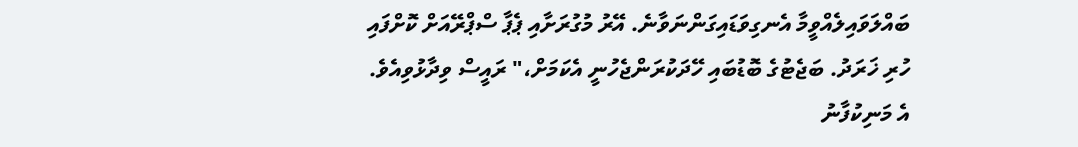ބައްލަވައިލެއްވީމާ އެނގިވަޑައިގަންނަވާނެ. އޭރު މުގުރަށާއި ޕެޕާ ސްޕްރޭއަށް ކޮށްފައި ހުރި ޚަރަދު. ބަޖެޓުގެ ބޮޑުބައި ހޭދަކުރަންޖެހުނީ އެކަމަށް،" ރައީސް ވިދާޅުވިއެވެ.
އެ މަނިކުފާނު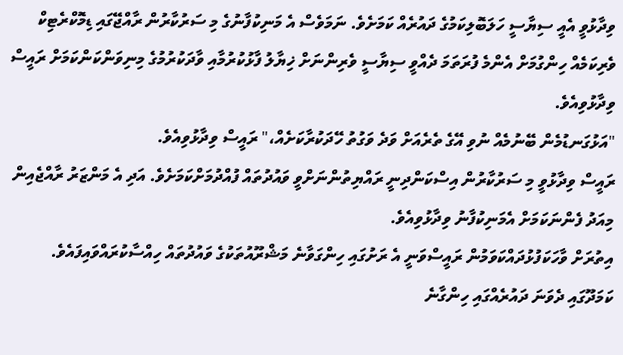ވިދާޅުވީ އެއީ ސިޔާސީ ހަލަބޮލިކަމުގެ ދައުރެއް ކަމަށެވެ. ނަމަވެސް އެ މަނިކުފާނުގެ މި ސަރުކާރުން ރާއްޖޭގައި ޑިމޮކްރެޓިކް ވެރިކަމެއް ހިންގުމަށް އެންމެ ފުރަތަމަ ދެއްވީ ސިޔާސީ ވެރިންނަށް ޚިޔާލު ފާޅުކުރުމާއި ވާދަކުރުމުގެ މިނިވަންކަންކަމަށް ރައީސް ވިދާޅުވިއެވެ.
"އަޅުގަނޑުމެން ބޭނުމެއް ނުވި އޭގެ ތެރެއަށް ވަދެ ވަގުތު ހޭދަކުރާކަށެއް،" ރައީސް ވިދާޅުވިއެވެ.
ރައީސް ވިދާޅުވީ މި ސަރުކާރުން އިސްކަންދިނީ ރައްޔިތުންނަށްވީ ވައުދުތައް ފުއްދުމަށްކަމަށެވެ. އަދި އެ މަންޒަރު ރާއްޖެއިން މިއަދު ފެންނަކަމަށް އެމަނިކުފާނު ވިދާޅުވިއެވެ.
އިތުރަށް ވާހަކަފުޅުދައްކަވަމުން ރައީސްވަނީ އެ ރަށުގައި ހިންގަވާނެ މަޝްރޫއުތަކުގެ ވައުދުތައް ހިއްސާކުރައްވައިފައެވެ.
ކަމަދޫގައި ދެވަނަ ދައުރެއްގައި ހިންގާނެ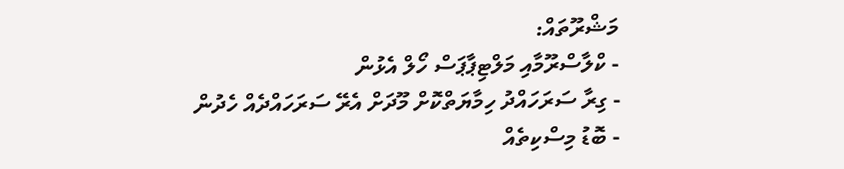މަޝްރޫތައް:
- ކްލާސްރޫމާއި މަލްޓިޕާޕަސް ހޯލް އެޅުން
- ގިރާ ސަރަހައްދު ހިމާޔަތްކޮށް މޫދަށް އެރޭ ސަރަހައްދެއް ހެދުން
- ބޮޑު މިސްކިތެއް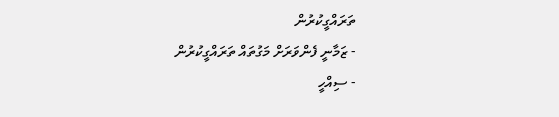ތަރައްގީކުރުން
- ޒަމާނީ ފެންވަރަށް މަގުތައް ތަރައްގީކުރުން
- ސިއްހީ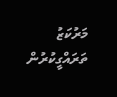މަރުކަޒު ތަރައްގީކުރުން